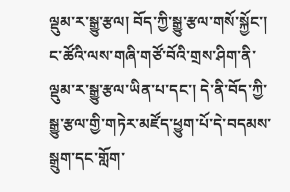ལྡུམ་ར་སྒྱུ་རྩལ། བོད་ཀྱི་སྒྱུ་རྩལ་གསོ་སྐྱོང་།
ང་ཚོའི་ལས་གཞི་གཙོ་བོའི་གྲས་ཤིག་ནི་ལྡུམ་ར་སྒྱུ་རྩལ་ཡིན་པ་དང་། དེ་ནི་བོད་ཀྱི་སྒྱུ་རྩལ་གྱི་གཏེར་མཛོད་ཕྱུག་པོ་དེ་བདམས་སྒྲུག་དང་གློག་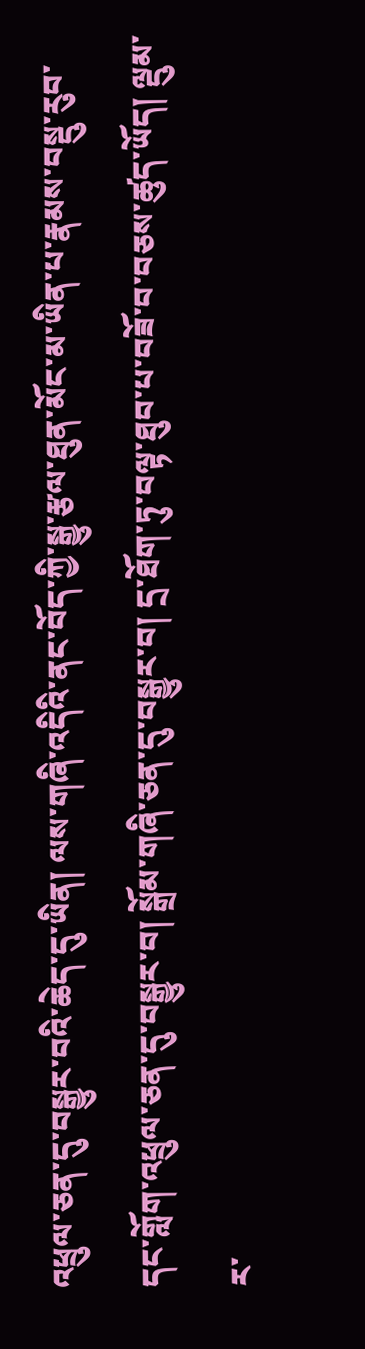འཕྲུལ་ཅན་དུ་བསྒྱུར་བའི་ཆེད་དུ་ཡིན། ལས་གཞི་འདིའི་ནང་བོད་ཀྱི་སྒྱུ་རྩལ་ཐུན་མོང་མ་ཡིན་པ་རྣམས་བསྡུ་རུབ་དང་གློག་འཕྲུལ་ཅན་དུ་བསྒྱུར་བ། སྒྲོམ་གཞི་ཅན་དུ་བསྒྱུར་བ། དྲ་ཐོག་ཏུ་བལྟ་ཐུབ་པ་བཟོ་བ་བཅས་ཚུད་ཡོད། ལྡུམ་ར་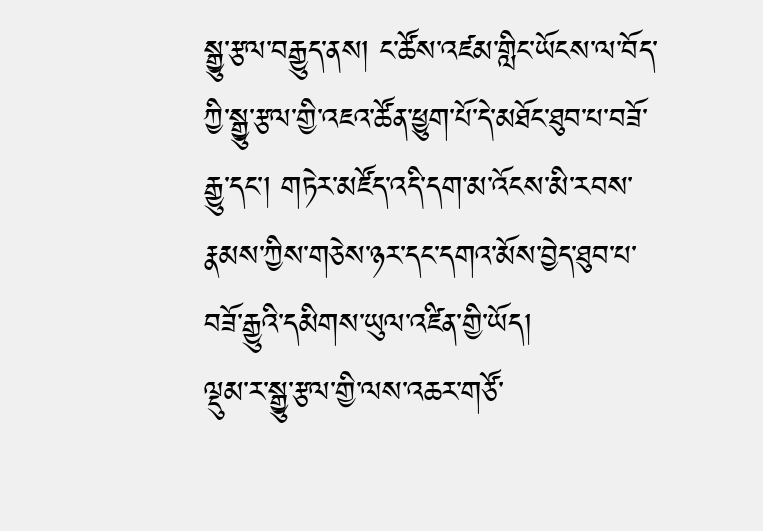སྒྱུ་རྩལ་བརྒྱུད་ནས། ང་ཚོས་འཛམ་གླིང་ཡོངས་ལ་བོད་ཀྱི་སྒྱུ་རྩལ་གྱི་འཇའ་ཚོན་ཕྱུག་པོ་དེ་མཐོང་ཐུབ་པ་བཟོ་རྒྱུ་དང་། གཏེར་མཛོད་འདི་དག་མ་འོངས་མི་རབས་རྣམས་ཀྱིས་གཅེས་ཉར་དང་དགའ་མོས་བྱེད་ཐུབ་པ་བཟོ་རྒྱུའི་དམིགས་ཡུལ་འཛིན་གྱི་ཡོད།
ལྡུམ་ར་སྒྱུ་རྩལ་གྱི་ལས་འཆར་གཙོ་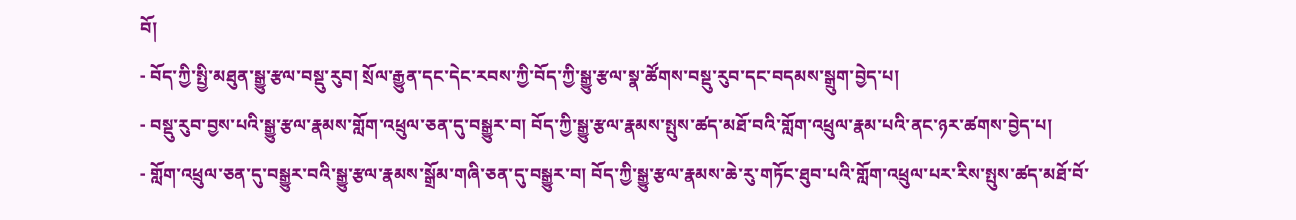བོ།
- བོད་ཀྱི་སྤྱི་མཐུན་སྒྱུ་རྩལ་བསྡུ་རུབ། སྲོལ་རྒྱུན་དང་དེང་རབས་ཀྱི་བོད་ཀྱི་སྒྱུ་རྩལ་སྣ་ཚོགས་བསྡུ་རུབ་དང་བདམས་སྒྲུག་བྱེད་པ།
- བསྡུ་རུབ་བྱས་པའི་སྒྱུ་རྩལ་རྣམས་གློག་འཕྲུལ་ཅན་དུ་བསྒྱུར་བ། བོད་ཀྱི་སྒྱུ་རྩལ་རྣམས་སྤུས་ཚད་མཐོ་བའི་གློག་འཕྲུལ་རྣམ་པའི་ནང་ཉར་ཚགས་བྱེད་པ།
- གློག་འཕྲུལ་ཅན་དུ་བསྒྱུར་བའི་སྒྱུ་རྩལ་རྣམས་སྒྲོམ་གཞི་ཅན་དུ་བསྒྱུར་བ། བོད་ཀྱི་སྒྱུ་རྩལ་རྣམས་ཆེ་རུ་གཏོང་ཐུབ་པའི་གློག་འཕྲུལ་པར་རིས་སྤུས་ཚད་མཐོ་བོ་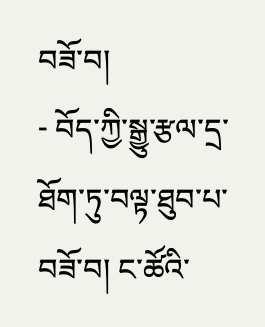བཟོ་བ།
- བོད་ཀྱི་སྒྱུ་རྩལ་དྲ་ཐོག་ཏུ་བལྟ་ཐུབ་པ་བཟོ་བ། ང་ཚོའི་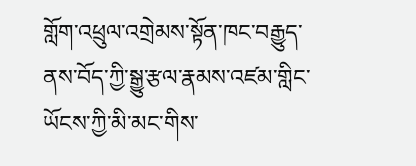གློག་འཕྲུལ་འགྲེམས་སྟོན་ཁང་བརྒྱུད་ནས་བོད་ཀྱི་སྒྱུ་རྩལ་རྣམས་འཛམ་གླིང་ཡོངས་ཀྱི་མི་མང་གིས་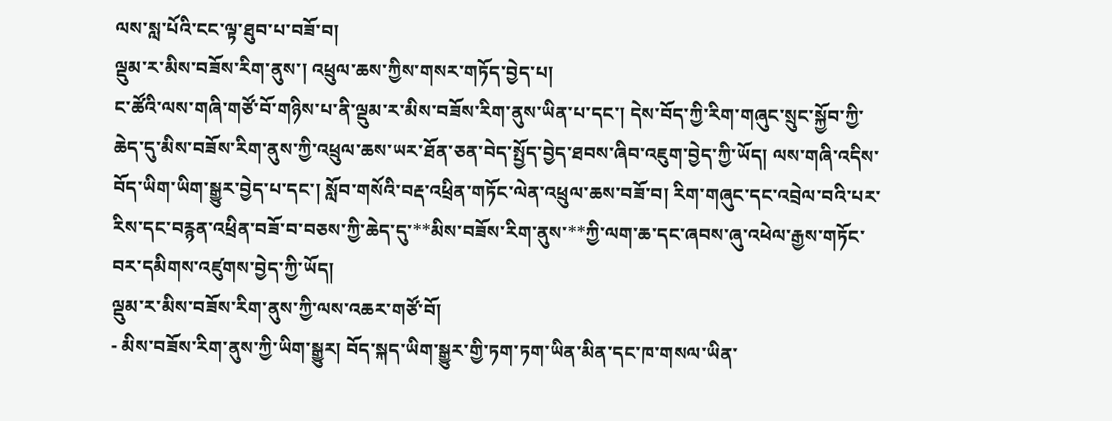ལས་སླ་པོའི་ངང་ལྟ་ཐུབ་པ་བཟོ་བ།
ལྡུམ་ར་མིས་བཟོས་རིག་ནུས་། འཕྲུལ་ཆས་ཀྱིས་གསར་གཏོད་བྱེད་པ།
ང་ཚོའི་ལས་གཞི་གཙོ་བོ་གཉིས་པ་ནི་ལྡུམ་ར་མིས་བཟོས་རིག་ནུས་ཡིན་པ་དང་། དེས་བོད་ཀྱི་རིག་གཞུང་སྲུང་སྐྱོབ་ཀྱི་ཆེད་དུ་མིས་བཟོས་རིག་ནུས་ཀྱི་འཕྲུལ་ཆས་ཡར་ཐོན་ཅན་བེད་སྤྱོད་བྱེད་ཐབས་ཞིབ་འཇུག་བྱེད་ཀྱི་ཡོད། ལས་གཞི་འདིས་བོད་ཡིག་ཡིག་སྒྱུར་བྱེད་པ་དང་། སློབ་གསོའི་བརྡ་འཕྲིན་གཏོང་ལེན་འཕྲུལ་ཆས་བཟོ་བ། རིག་གཞུང་དང་འབྲེལ་བའི་པར་རིས་དང་བརྙན་འཕྲིན་བཟོ་བ་བཅས་ཀྱི་ཆེད་དུ་**མིས་བཟོས་རིག་ནུས་**ཀྱི་ལག་ཆ་དང་ཞབས་ཞུ་འཕེལ་རྒྱས་གཏོང་བར་དམིགས་འཛུགས་བྱེད་ཀྱི་ཡོད།
ལྡུམ་ར་མིས་བཟོས་རིག་ནུས་ཀྱི་ལས་འཆར་གཙོ་བོ།
- མིས་བཟོས་རིག་ནུས་ཀྱི་ཡིག་སྒྱུར། བོད་སྐད་ཡིག་སྒྱུར་གྱི་ཏག་ཏག་ཡིན་མིན་དང་ཁ་གསལ་ཡིན་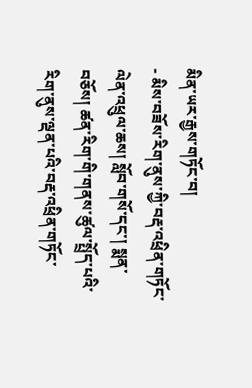མིན་ཡར་རྒྱས་གཏོང་བ།
- མིས་བཟོས་རིག་ནུས་ཀྱི་བརྡ་འཕྲིན་གཏོང་ལེན་འཕྲུལ་ཆས། སློབ་གསོ་དང་། སྨན་བཅོས། ཚན་རིག་གི་གནས་ཚུལ་སྤྲོད་པའི་རིག་ནུས་ལྡན་པའི་བརྡ་འཕྲིན་གཏོང་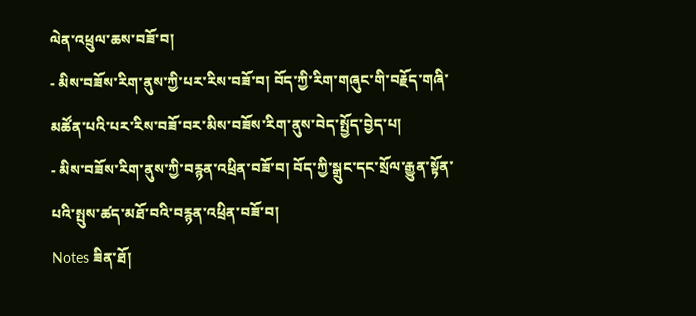ལེན་འཕྲུལ་ཆས་བཟོ་བ།
- མིས་བཟོས་རིག་ནུས་ཀྱི་པར་རིས་བཟོ་བ། བོད་ཀྱི་རིག་གཞུང་གི་བརྗོད་གཞི་མཚོན་པའི་པར་རིས་བཟོ་བར་མིས་བཟོས་རིག་ནུས་བེད་སྤྱོད་བྱེད་པ།
- མིས་བཟོས་རིག་ནུས་ཀྱི་བརྙན་འཕྲིན་བཟོ་བ། བོད་ཀྱི་སྒྲུང་དང་སྲོལ་རྒྱུན་སྟོན་པའི་སྤུས་ཚད་མཐོ་བའི་བརྙན་འཕྲིན་བཟོ་བ།
Notes ཟིན་ཐོ།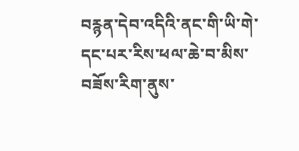བརྙན་དེབ་འདིའི་ནང་གི་ཡི་གེ་དང་པར་རིས་ཕལ་ཆེ་བ་མིས་བཟོས་རིག་ནུས་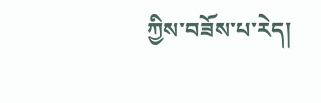ཀྱིས་བཟོས་པ་རེད།